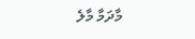މާދަމާ މާލެ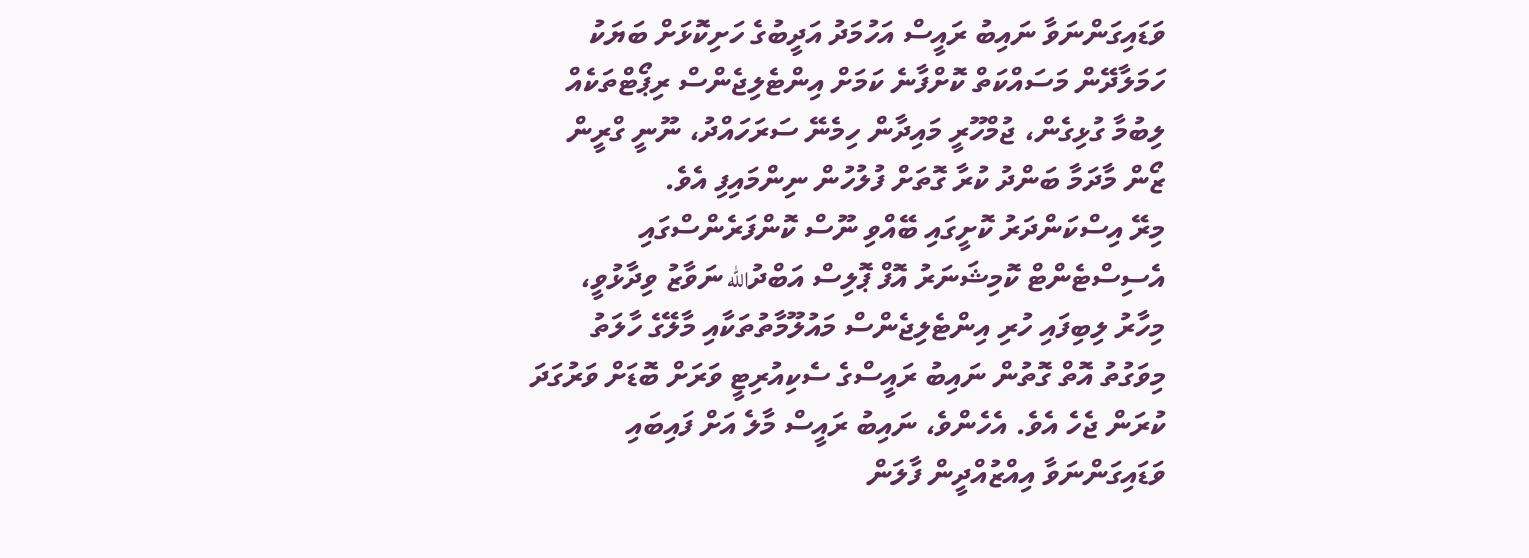ވަޑައިގަންނަވާ ނައިބު ރައީސް އަހުމަދު އަދީބުގެ ހަށިކޮޅަށް ބަޔަކު ހަމަލާދޭން މަސައްކަތް ކޮށްފާނެ ކަމަށް އިންޓެލިޖެންސް ރިޕޯޓްތަކެއް ލިބުމާ ގުޅިގެން، ޖުމްހޫރީ މައިދާން ހިމެނޭ ސަރަހައްދު، ނޫނީ ގްރީން ޒޯން މާދަމާ ބަންދު ކުރާ ގޮތަށް ފުލުހުން ނިންމައިފި އެވެ.
މިރޭ އިސްކަންދަރު ކޮށީގައި ބޭއްވި ނޫސް ކޮންފަރެންސްގައި އެސިސްޓެންޓް ކޮމިޝަނަރު އޮފް ޕޮލިސް އަބްދުالله ނަވާޒު ވިދާޅުވީ، މިހާރު ލިބިފައި ހުރި އިންޓެލިޖެންސް މައުލޫމާތުތަކާއި މާލޭގެ ހާލަތު މިވަގުތު އޮތް ގޮތުން ނައިބު ރައީސްގެ ސެކިއުރިޓީ ވަރަށް ބޮޑަށް ވަރުގަދަ ކުރަން ޖެހެ އެވެ. އެހެންވެ، ނައިބު ރައީސް މާލެ އަށް ފައިބައި ވަޑައިގަންނަވާ އިއްޒުއްދީން ފާލަން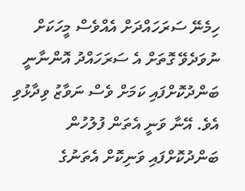ހިމެނޭ ސަރަހައްދަށް އެއްވެސް މީހަކަށް ނުވަދެވޭ ގޮތަށް އެ ސަރަހައްދު އޮންނާނީ ބަންދުކޮށްފައި ކަމަށް ވެސް ނަވާޒު ވިދާޅުވި އެވެ. އޭނާ ވަނީ އެތަން ފުލުހުން ބަންދުކޮށްފައި ވަނިކޮށް އެތަނުގެ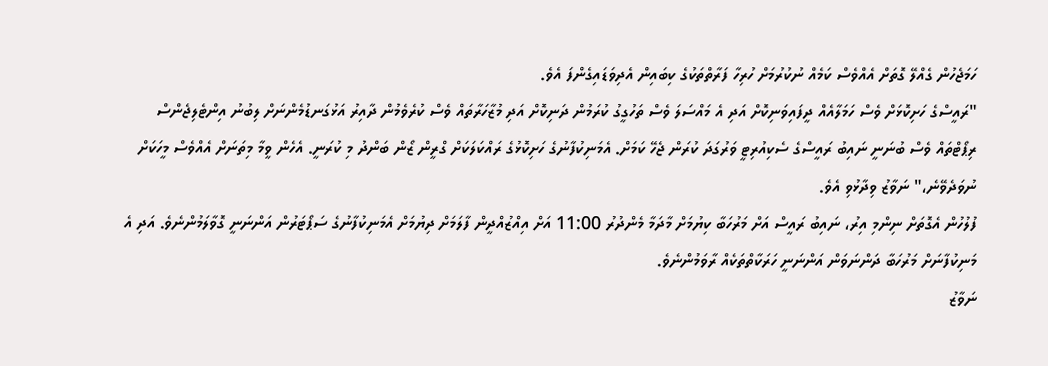ހަމަޖެހުން ގެއްލޭ ގޮތަށް އެއްވެސް ކަމެއް ނުކުރުމަށް ހުރިހާ ފަރާތްތަކުގެ ކިބައިން އެދިވަޑައިގެންފަ އެވެ.
"ރައީސްގެ ހަށިކޮޅަށް ވެސް ހަމަލާއެއް ދީފައިވަނިކޮށް އަދި އެ މައްސަލަ ވެސް ތަހުގީގު ކުރަމުން ދަނިކޮށް އަދި މުޒާހަރާތައް ވެސް ކުރެވެމުން ދާއިރު އަޅުގަނޑުމެންނަށް ލިބުނު އިންޓެލިޖެންސް ރިޕޯޓްތައް ވެސް ބުނަނީ ނައިބު ރައީސްގެ ސެކިއުރިޓީ ވަރުގަދަ ކުރަން ޖެހޭ ކަމަށް. އެމަނިކުފާނުގެ ހަށިކޮޅުގެ ރައްކަލަކަށް ގްރީން ޒޯން ބަންދު މި ކުރަނީ. އެހެން ވީމާ މިތަނަށް އެއްވެސް މީހަކަށް ނުވަދެވޭނެ،" ނަވާޒު ވިދާޅުވި އެވެ.
ފުލުހުން އެގޮތަށް ނިންމި އިރު، ނައިބު ރައީސް އަށް މަރުހަބާ ކިޔުމަށް މާދަމާ މެންދުރު 11:00 އަށް އިއްޒުއްދީން ފާލަމަށް ދިޔުމަށް އެމަނިކުފާނުގެ ސަޕޯޓަރުން އަންނަނީ ގޮވާލަމުންނެވެ. އަދި އެ މަނިކުފާނަށް މަރުހަބާ ދަންނަވަން އަންނަނީ ހަރަކާތްތަކެއް ރާވަމުންނެވެ.
ނަވާޒު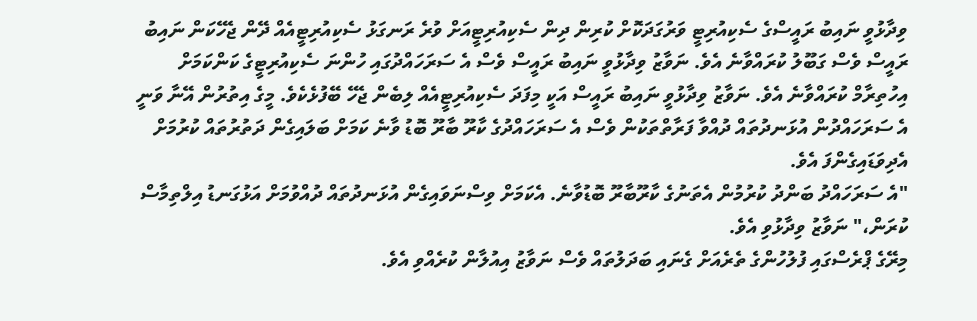ވިދާޅުވީ ނައިބު ރައީސްގެ ސެކިއުރިޓީ ވަރުގަދަކޮށް ކުރިން ދިން ސެކިއުރިޓީއަށް ވުރެ ރަނގަޅު ސެކިއުރިޓީއެއް ދޭން ޖެހޭކަން ނައިބު ރައީސް ވެސް ގަބޫލު ކުރައްވާނެ އެވެ. ނަވާޒު ވިދާޅުވީ ނައިބު ރައީސް ވެސް އެ ސަރަހައްދުގައި ހުންނަ ސެކިއުރިޓީގެ ކަންކަމަށް އިހުތިރާމް ކުރައްވާނެ އެވެ. ނަވާޒު ވިދާޅުވީ ނައިބު ރައީސް އަކީ މިފަދަ ސެކިއުރިޓީއެއް ލިބެން ޖެހޭ ބޭފުޅެކެވެ. މީގެ އިތުރުން އޭނާ ވަނީ އެ ސަރަހައްދުން އުޅަނދުތައް ދުއްވާ ފަރާތްތަކުން ވެސް އެ ސަރަހައްދުގެ ކާރޫ ބާރޫ ބޮޑު ވާނެ ކަމަށް ބަލައިގެން ދަތުރުތައް ކުރުމަށް އެދިވަޑައިގެންފަ އެވެ.
"އެ ސަރަހައްދު ބަންދު ކުރުމުން އެތަނުގެ ކާރޫބާރޫ ބޮޑުވާނެ. އެކަމަށް ވިސްނަވައިގެން އުޅަނދުތައް ދުއްވުމަށް އަޅުގަނޑު އިލްތިމާސް ކުރަން،" ނަވާޒު ވިދާޅުވި އެވެ.
މިރޭގެ ޕްރެސްގައި ފުލުހުންގެ ތެރެއަށް ގެނައި ބަދަލުތައް ވެސް ނަވާޒު އިއުލާން ކުރެއްވި އެވެ.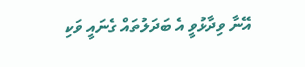އޭނާ ވިދާޅުވީ އެ ބަދަލުތައް ގެނައީ ވަކި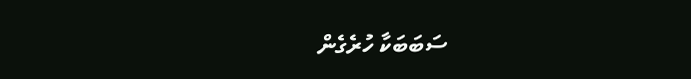ސަބަބަކާ ހުރެގެން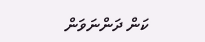ކަން ދަންނަވަން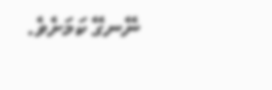ނޭނގޭ ކަމަށެވެ.